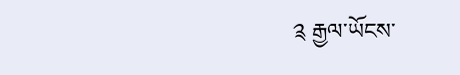༉ རྒྱལ་ཡོངས་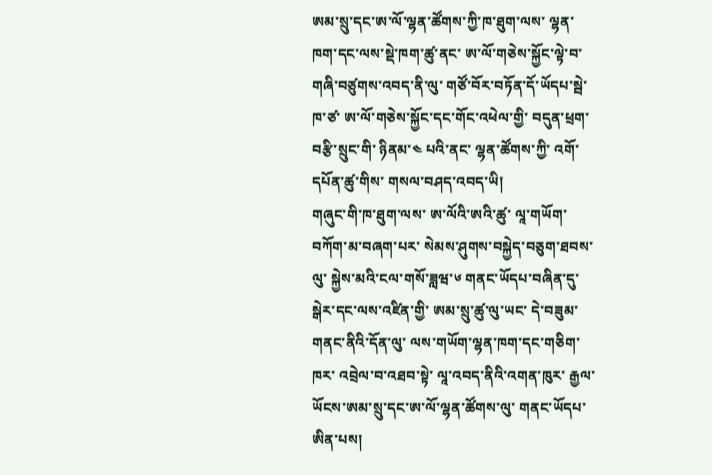ཨམ་སྲུ་དང་ཨ་ལོ་ལྷན་ཚོགས་ཀྱི་ཁ་ཐུག་ལས་ ལྷན་ཁག་དང་ལས་སྡེ་ཁག་ཚུ་ནང་ ཨ་ལོ་གཅེས་སྐྱོང་ལྟེ་བ་ གཞི་བཙུགས་འབད་ནི་ལུ་ གཙོ་བོར་བཏོན་དོ་ཡོདཔ་སྦེ་ ཁ་ཙ་ ཨ་ལོ་གཅེས་སྐྱོང་དང་གོང་འཕེལ་གྱི་ བདུན་ཕྲག་བརྩི་སྲུང་གི་ ཉིནམ་༤ པའི་ནང་ ལྷན་ཚོགས་ཀྱི་ འགོ་དཔོན་ཚུ་གིས་ གསལ་བཤད་འབད་ཡི།
གཞུང་གི་ཁ་ཐུག་ལས་ ཨ་ལོའི་ཨའི་ཚུ་ ལཱ་གཡོག་བཀོག་མ་བཞག་པར་ སེམས་ཤུགས་བསྐྱེད་བཅུག་ཐབས་ལུ་ སྐྱེས་མའི་ངལ་གསོ་ཟླཝ་༦ གནང་ཡོདཔ་བཞིན་དུ་ སྒེར་དང་ལས་འཛིན་གྱི་ ཨམ་སྲུ་ཚུ་ལུ་ཡང་ དེ་བཟུམ་གནང་ནིའི་དོན་ལུ་ ལས་གཡོག་ལྷན་ཁག་དང་གཅིག་ཁར་ འབྲེལ་བ་འཐབ་སྟེ་ ལཱ་འབད་ནིའི་འགན་ཁུར་ རྒྱལ་ཡོངས་ཨམ་སྲུ་དང་ཨ་ལོ་ལྷན་ཚོགས་ལུ་ གནང་ཡོདཔ་ཨིན་པས།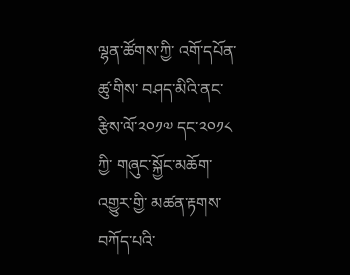ལྷན་ཚོགས་ཀྱི་ འགོ་དཔོན་ཚུ་གིས་ བཤད་མིའི་ནང་ རྩིས་ལོ་༢༠༡༧ དང་༢༠༡༨ ཀྱི་ གཞུང་སྐྱོང་མཆོག་འགྱུར་གྱི་ མཚན་རྟགས་བཀོད་པའི་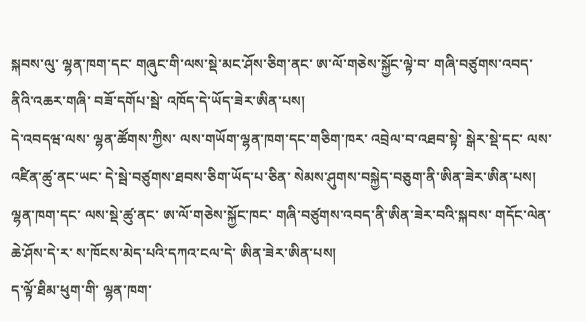སྐབས་ལུ་ ལྷན་ཁག་དང་ གཞུང་གི་ལས་སྡེ་མང་ཤོས་ཅིག་ནང་ ཨ་ལོ་གཅེས་སྐྱོང་ལྟེ་བ་ གཞི་བཙུགས་འབད་ནིའི་འཆར་གཞི་ བཟོ་དགོཔ་སྦེ་ འཁོད་དེ་ཡོད་ཟེར་ཨིན་པས།
དེ་འབདཝ་ལས་ ལྷན་ཚོགས་ཀྱིས་ ལས་གཡོག་ལྷན་ཁག་དང་གཅིག་ཁར་ འབྲེལ་བ་འཐབ་སྟེ་ སྒེར་སྡེ་དང་ ལས་འཛིན་ཚུ་ནང་ཡང་ དེ་སྦེ་བཙུགས་ཐབས་ཅིག་ཡོད་པ་ཅིན་ སེམས་ཤུགས་བསྐྱེད་བཅུག་ནི་ཨིན་ཟེར་ཨིན་པས།
ལྷན་ཁག་དང་ ལས་སྡེ་ཚུ་ནང་ ཨ་ལོ་གཅེས་སྐྱོང་ཁང་ གཞི་བཙུགས་འབད་ནི་ཨིན་ཟེར་བའི་སྐབས་ གདོང་ལེན་ཆེ་ཤོས་དེ་ར་ ས་ཁོངས་མེད་པའི་དཀའ་ངལ་དེ་ ཨིན་ཟེར་ཨིན་པས།
ད་ལྟོ་ཐིམ་ཕུག་གི་ ལྷན་ཁག་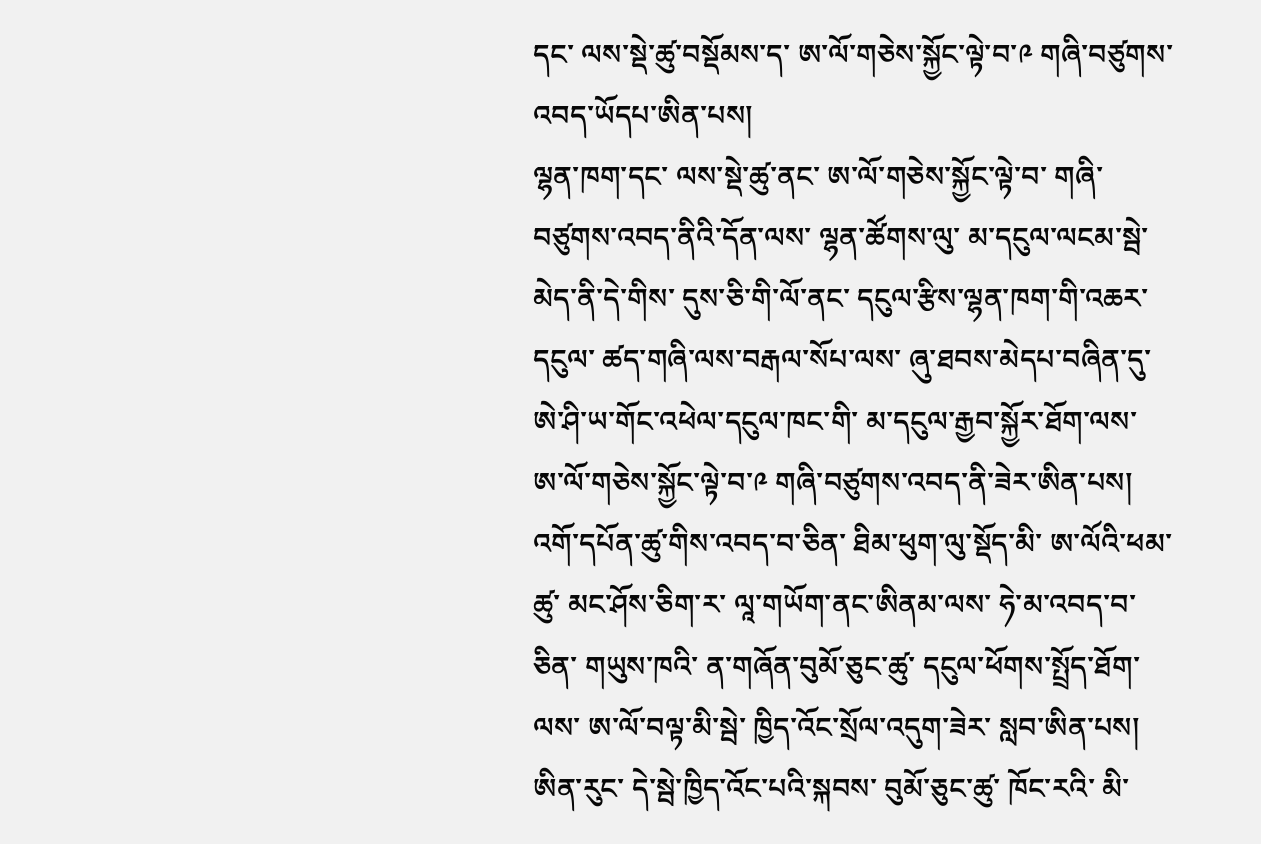དང་ ལས་སྡེ་ཚུ་བསྡོམས་ད་ ཨ་ལོ་གཅེས་སྐྱོང་ལྟེ་བ་༩ གཞི་བཙུགས་འབད་ཡོདཔ་ཨིན་པས།
ལྷན་ཁག་དང་ ལས་སྡེ་ཚུ་ནང་ ཨ་ལོ་གཅེས་སྐྱོང་ལྟེ་བ་ གཞི་བཙུགས་འབད་ནིའི་དོན་ལས་ ལྷན་ཚོགས་ལུ་ མ་དངུལ་ལངམ་སྦེ་མེད་ནི་དེ་གིས་ དུས་ཅི་གི་ལོ་ནང་ དངུལ་རྩིས་ལྷན་ཁག་གི་འཆར་དངུལ་ ཚད་གཞི་ལས་བརྒལ་སོཔ་ལས་ ཞུ་ཐབས་མེདཔ་བཞིན་དུ་ ཨེ་ཤི་ཡ་གོང་འཕེལ་དངུལ་ཁང་གི་ མ་དངུལ་རྒྱབ་སྐྱོར་ཐོག་ལས་ ཨ་ལོ་གཅེས་སྐྱོང་ལྟེ་བ་༩ གཞི་བཙུགས་འབད་ནི་ཟེར་ཨིན་པས།
འགོ་དཔོན་ཚུ་གིས་འབད་བ་ཅིན་ ཐིམ་ཕུག་ལུ་སྡོད་མི་ ཨ་ལོའི་ཕམ་ཚུ་ མང་ཤོས་ཅིག་ར་ ལཱ་གཡོག་ནང་ཨིནམ་ལས་ ཧེ་མ་འབད་བ་ཅིན་ གཡུས་ཁའི་ ན་གཞོན་བུམོ་ཅུང་ཚུ་ དངུལ་ཕོགས་སྤྲོད་ཐོག་ལས་ ཨ་ལོ་བལྟ་མི་སྦེ་ ཁྱིད་འོང་སྲོལ་འདུག་ཟེར་ སླབ་ཨིན་པས།
ཨིན་རུང་ དེ་སྦེ་ཁྱིད་འོང་པའི་སྐབས་ བུམོ་ཅུང་ཚུ་ ཁོང་རའི་ མི་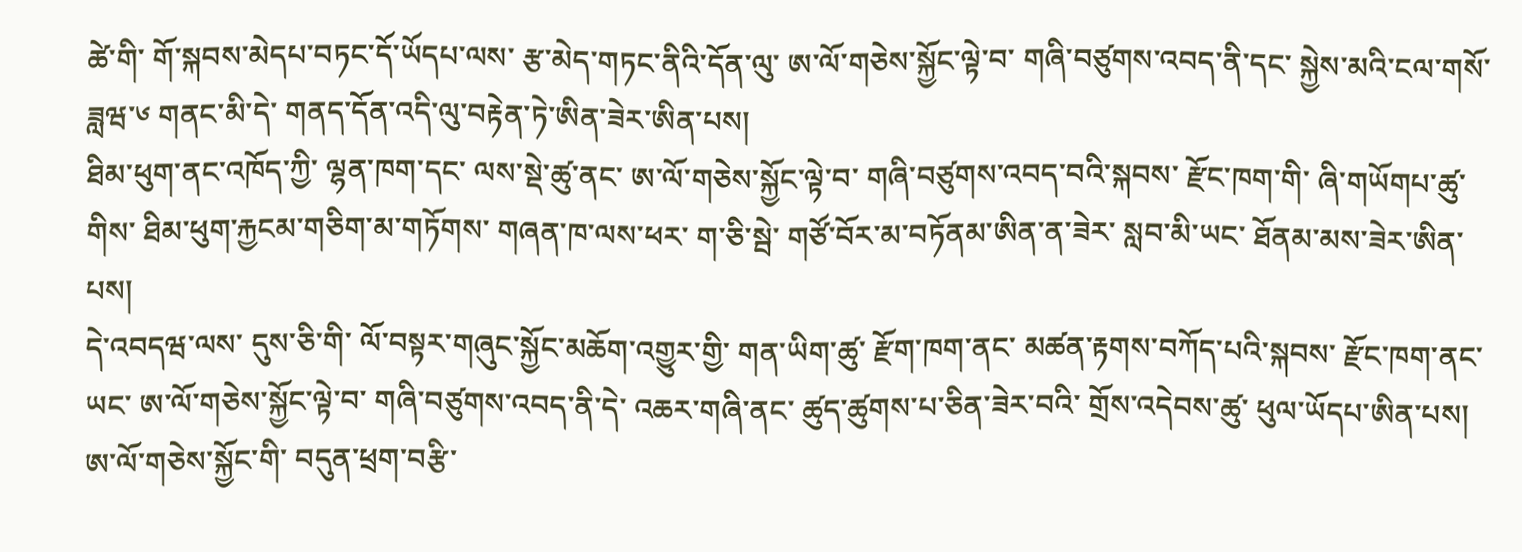ཚེ་གི་ གོ་སྐབས་མེདཔ་བཏང་དོ་ཡོདཔ་ལས་ རྩ་མེད་གཏང་ནིའི་དོན་ལུ་ ཨ་ལོ་གཅེས་སྐྱོང་ལྟེ་བ་ གཞི་བཙུགས་འབད་ནི་དང་ སྐྱེས་མའི་ངལ་གསོ་ཟླཝ་༦ གནང་མི་དེ་ གནད་དོན་འདི་ལུ་བརྟེན་ཏེ་ཨིན་ཟེར་ཨིན་པས།
ཐིམ་ཕུག་ནང་འཁོད་ཀྱི་ ལྷན་ཁག་དང་ ལས་སྡེ་ཚུ་ནང་ ཨ་ལོ་གཅེས་སྐྱོང་ལྟེ་བ་ གཞི་བཙུགས་འབད་བའི་སྐབས་ རྫོང་ཁག་གི་ ཞི་གཡོགཔ་ཚུ་གིས་ ཐིམ་ཕུག་རྐྱངམ་གཅིག་མ་གཏོགས་ གཞན་ཁ་ལས་ཕར་ ག་ཅི་སྦེ་ གཙོ་བོར་མ་བཏོནམ་ཨིན་ན་ཟེར་ སླབ་མི་ཡང་ ཐོནམ་མས་ཟེར་ཨིན་པས།
དེ་འབདཝ་ལས་ དུས་ཅི་གི་ ལོ་བསྟར་གཞུང་སྐྱོང་མཆོག་འགྱུར་གྱི་ གན་ཡིག་ཚུ་ རྫོག་ཁག་ནང་ མཚན་རྟགས་བཀོད་པའི་སྐབས་ རྫོང་ཁག་ནང་ཡང་ ཨ་ལོ་གཅེས་སྐྱོང་ལྟེ་བ་ གཞི་བཙུགས་འབད་ནི་དེ་ འཆར་གཞི་ནང་ ཚུད་ཚུགས་པ་ཅིན་ཟེར་བའི་ གྲོས་འདེབས་ཚུ་ ཕུལ་ཡོདཔ་ཨིན་པས།
ཨ་ལོ་གཅེས་སྐྱོང་གི་ བདུན་ཕྲག་བརྩི་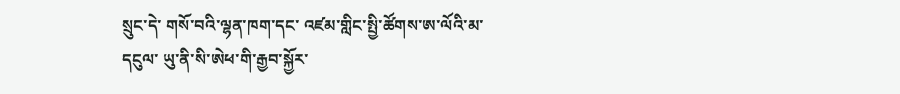སྲུང་དེ་ གསོ་བའི་ལྷན་ཁག་དང་ འཛམ་གླིང་སྤྱི་ཚོགས་ཨ་ལོའི་མ་དངུལ་ ཡུ་ནི་སི་ཨེཕ་གི་རྒྱབ་སྐྱོར་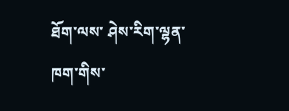ཐོག་ལས་ ཤེས་རིག་ལྷན་ཁག་གིས་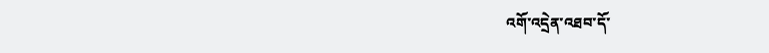འགོ་འདྲེན་འཐབ་དོ་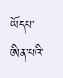ཡོདཔ་ ཨིན་པའི་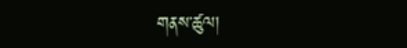གནས་ཚུལ།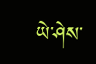ཡེ་ཤེས་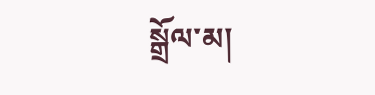སྒྲོལ་མ།